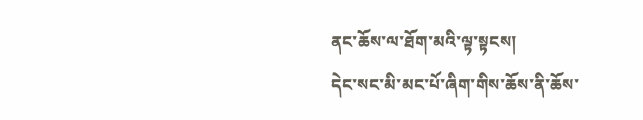ནང་ཆོས་ལ་ཐོག་མའི་ལྟ་སྟངས།
དེང་སང་མི་མང་པོ་ཞིག་གིས་ཆོས་ནི་ཆོས་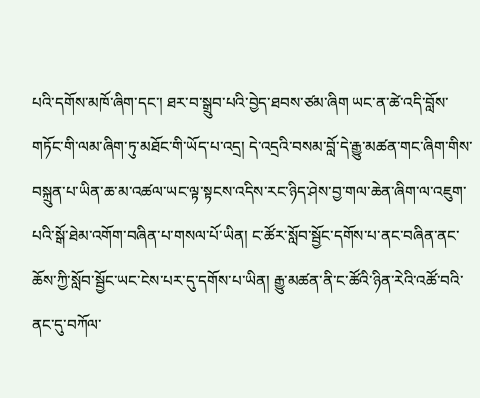པའི་དགོས་མཁོ་ཞིག་དང་། ཐར་བ་སྒྲུབ་པའི་བྱེད་ཐབས་ཙམ་ཞིག ཡང་ན་ཚེ་འདི་བློས་གཏོང་གི་ལམ་ཞིག་ཏུ་མཐོང་གི་ཡོད་པ་འདྲ། དེ་འདྲའི་བསམ་བློ་དེ་རྒྱུ་མཚན་གང་ཞིག་གིས་བསྐྲུན་པ་ཡིན་ཆ་མ་འཚལ་ཡང་ལྟ་སྟངས་འདིས་རང་ཉིད་ཤེས་བྱ་གལ་ཆེན་ཞིག་ལ་འཇུག་པའི་སྒོ་ཐེམ་འགོག་བཞིན་པ་གསལ་པོ་ཡིན། ང་ཚོར་སློབ་སྦྱོང་དགོས་པ་ནང་བཞིན་ནང་ཆོས་ཀྱི་སློབ་སྦྱོང་ཡང་ངེས་པར་དུ་དགོས་པ་ཡིན། རྒྱུ་མཚན་ནི་ང་ཚོའི་ཉིན་རེའི་འཚོ་བའི་ནང་དུ་བཀོལ་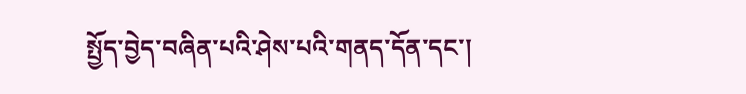སྤྱོད་བྱེད་བཞིན་པའི་ཤེས་པའི་གནད་དོན་དང་།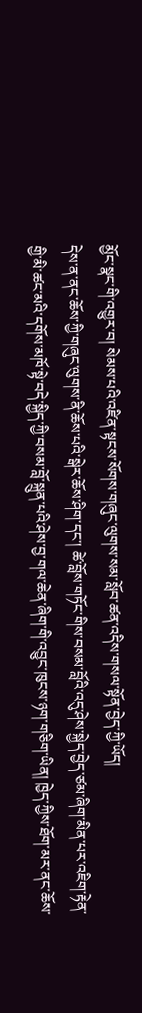མྱོང་སྣང་གི་འགྱུར་བ། སེམས་པའི་འཛིན་སྟངས་སོགས་གཞུང་ལུགས་སམ་སློབ་ཚན་འདིས་གསལ་སྟོན་བྱེད་ཀྱི་ཡོད།
དེས་ན་ནང་ཆོས་ཀྱི་གཞུང་ལུགས་ནི་ཆོས་པའི་སྒེར་ཆོས་ཤིག་དང་། ཚེ་བློས་གཏོང་གིས་བསམ་བློའི་འདུ་ཤེས་སྐྱེད་བྱེད་ཙམ་ཞིག་མིན་པར་འཇིག་རྟེན་གྱི་མི་ཚང་མའི་དགོས་མཁོ་སྟེ་བདེ་སྐྱིད་ཀྱི་བསམ་བློ་སྐྲུན་པའི་ཤེས་བྱ་གལ་ཆེན་ཞིག་གི་འབྱུང་ཁུངས་ཉག་གཅིག་ཡིན། ཁྱེད་ཀྱིས་ཐོག་མར་ནང་ཆོས་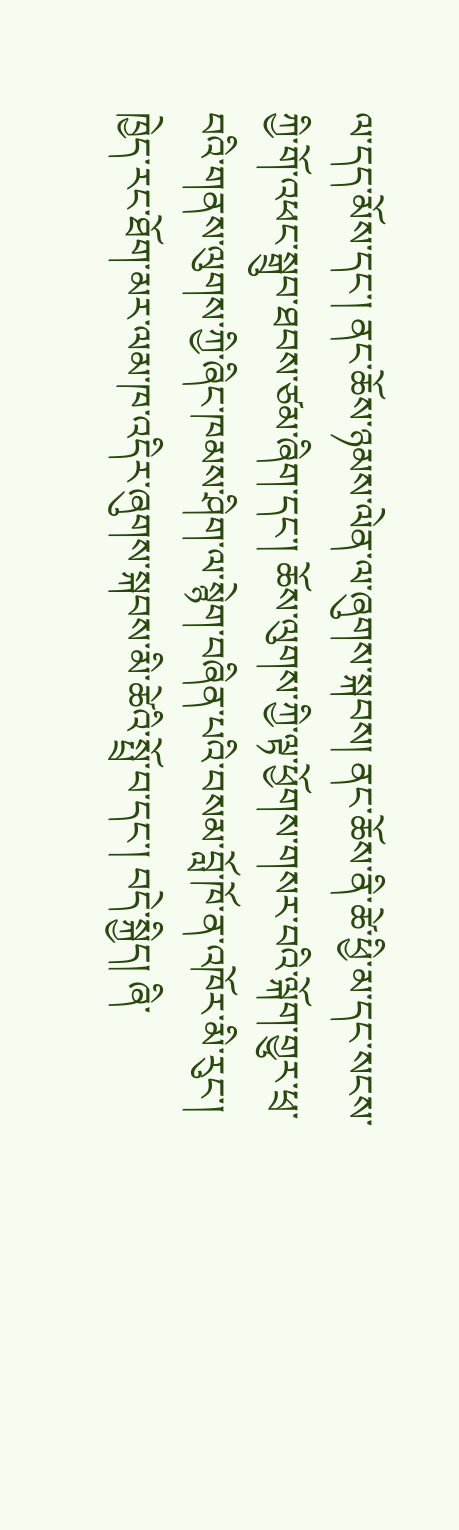ལ་དད་མོས་དང་། ནང་ཆོས་ཉམས་ལེན་ལ་ཞུགས་སྐབས། ནང་ཆོས་ནི་ཚེ་ཕྱི་མ་དང་སངས་ཀྱི་གོ་འཕང་སྒྲུབ་ཐབས་ཙམ་ཞིག་དང་། ཆོས་ལུགས་ཀྱི་ལྟ་ཕྱོགས་གསར་བའི་ལྐོག་གྱུར་ཕྲ་བའི་གནས་ལུགས་ཀྱི་ཞིང་ཁམས་ཤིག་ལ་སྙེག་བཞིན་པའི་བསམ་བློ་ཁོ་ན་འཁོར་མི་རུང་། ཁྱེད་རང་ཐོག་མར་ལམ་ཁ་འདིར་ཞུགས་སྐབས་མི་ཚེའི་སྤྲོ་བ་དང་། བདེ་སྐྱིད། ཞི་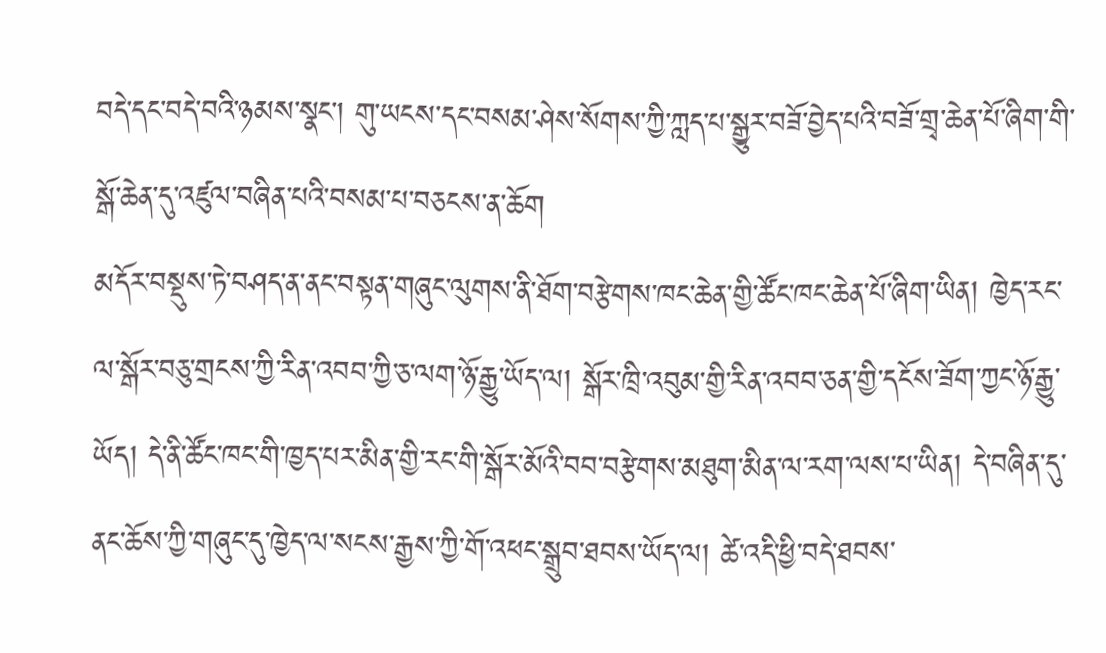བདེ་དང་བདེ་བའི་ཉམས་སྣང་། གུ་ཡངས་དང་བསམ་ཤེས་སོགས་ཀྱི་ཀླད་པ་སྒྱུར་བཟོ་བྱེད་པའི་བཟོ་གྲྭ་ཆེན་པོ་ཞིག་གི་སྒོ་ཆེན་དུ་འཛུལ་བཞིན་པའི་བསམ་པ་བཅངས་ན་ཆོག
མདོར་བསྡུས་ཏེ་བཤད་ན་ནང་བསྟན་གཞུང་ལུགས་ནི་ཐོག་བརྩེགས་ཁང་ཆེན་གྱི་ཚོང་ཁང་ཆེན་པོ་ཞིག་ཡིན། ཁྱེད་རང་ལ་སྒོར་བཅུ་གྲངས་ཀྱི་རིན་འབབ་ཀྱི་ཅ་ལག་ཉོ་རྒྱུ་ཡོད་ལ། སྒོར་ཁྲི་འབུམ་གྱི་རིན་འབབ་ཅན་གྱི་དངོས་ཟོག་ཀྱང་ཉོ་རྒྱུ་ཡོད། དེ་ནི་ཚོང་ཁང་གི་ཁྱད་པར་མིན་གྱི་རང་གི་སྒོར་མོའི་བབ་བརྩེགས་མཐུག་མིན་ལ་རག་ལས་པ་ཡིན། དེ་བཞིན་དུ་ནང་ཆོས་ཀྱི་གཞུང་དུ་ཁྱེད་ལ་སངས་རྒྱས་ཀྱི་གོ་འཕང་སྒྲུབ་ཐབས་ཡོད་ལ། ཚེ་འདི་ཕྱི་བདེ་ཐབས་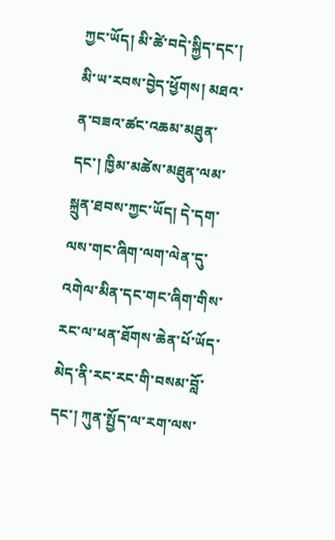ཀྱང་ཡོད། མི་ཚེ་བདེ་སྐྱིད་དང་། མི་ཡ་རབས་བྱེད་ཕྱོགས། མཐའ་ན་བཟའ་ཚང་འཆམ་མཐུན་དང་། ཁྱིམ་མཚེས་མཐུན་ལམ་སྐྲུན་ཐབས་ཀྱང་ཡོད། དེ་དག་ལས་གང་ཞིག་ལག་ལེན་དུ་འགེལ་མིན་དང་གང་ཞིག་གིས་རང་ལ་ཕན་ཐོགས་ཆེན་པོ་ཡོད་མེད་ནི་རང་རང་གི་བསམ་བློ་དང་། ཀུན་སྤྱོད་ལ་རག་ལས་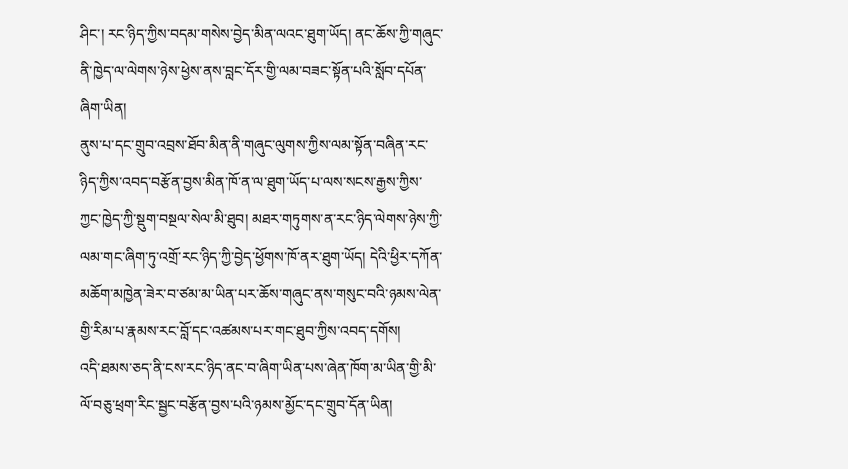ཤིང་། རང་ཉིད་ཀྱིས་བདམ་གསེས་བྱེད་མིན་ལའང་ཐུག་ཡོད། ནང་ཆོས་ཀྱི་གཞུང་ནི་ཁྱེད་ལ་ལེགས་ཉེས་ཕྱེས་ནས་བླང་དོར་གྱི་ལམ་བཟང་སྟོན་པའི་སློབ་དཔོན་ཞིག་ཡིན།
ནུས་པ་དང་གྲུབ་འབྲས་ཐོབ་མིན་ནི་གཞུང་ལུགས་ཀྱིས་ལམ་སྟོན་བཞིན་རང་ཉིད་ཀྱིས་འབད་བརྩོན་བྱས་མིན་ཁོ་ན་ལ་ཐུག་ཡོད་པ་ལས་སངས་རྒྱས་ཀྱིས་ཀྱང་ཁྱེད་ཀྱི་སྡུག་བསྔལ་སེལ་མི་ཐུབ། མཐར་གཏུགས་ན་རང་ཉིད་ལེགས་ཉེས་ཀྱི་ལམ་གང་ཞིག་ཏུ་འགྲོ་རང་ཉིད་ཀྱི་བྱེད་ཕྱོགས་ཁོ་ནར་ཐུག་ཡོད། དེའི་ཕྱིར་དཀོན་མཆོག་མཁྱེན་ཟེར་བ་ཙམ་མ་ཡིན་པར་ཆོས་གཞུང་ནས་གསུང་བའི་ཉམས་ལེན་གྱི་རིམ་པ་རྣམས་རང་བློ་དང་འཚམས་པར་གང་ཐུབ་ཀྱིས་འབད་དགོས།
འདི་ཐམས་ཅད་ནི་ངས་རང་ཉིད་ནང་བ་ཞིག་ཡིན་པས་ཞེན་ཁོག་མ་ཡིན་གྱི་མི་ལོ་བཅུ་ཕྲག་རིང་སྦྱང་བརྩོན་བྱས་པའི་ཉམས་མྱོང་དང་གྲུབ་དོན་ཡིན།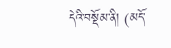དེའི་བསྡོམ་ནི། (མདོ་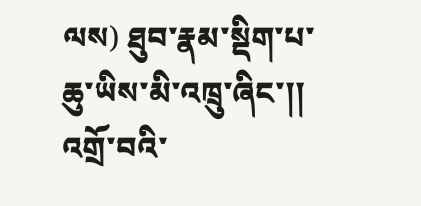ལས) ཐུབ་རྣམ་སྡིག་པ་ཆུ་ཡིས་མི་འཁྲུ་ཞིང་།། འགྲོ་བའི་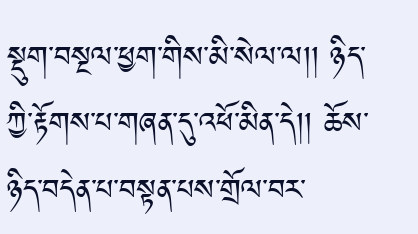སྡུག་བསྔལ་ཕྱག་གིས་མི་སེལ་ལ།། ཉིད་ཀྱི་རྟོགས་པ་གཞན་དུ་འཕོ་མིན་དེ།། ཆོས་ཉིད་བདེན་པ་བསྟན་པས་གྲོལ་བར་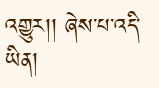འགྱུར།། ཞེས་པ་འདི་ཡིན།